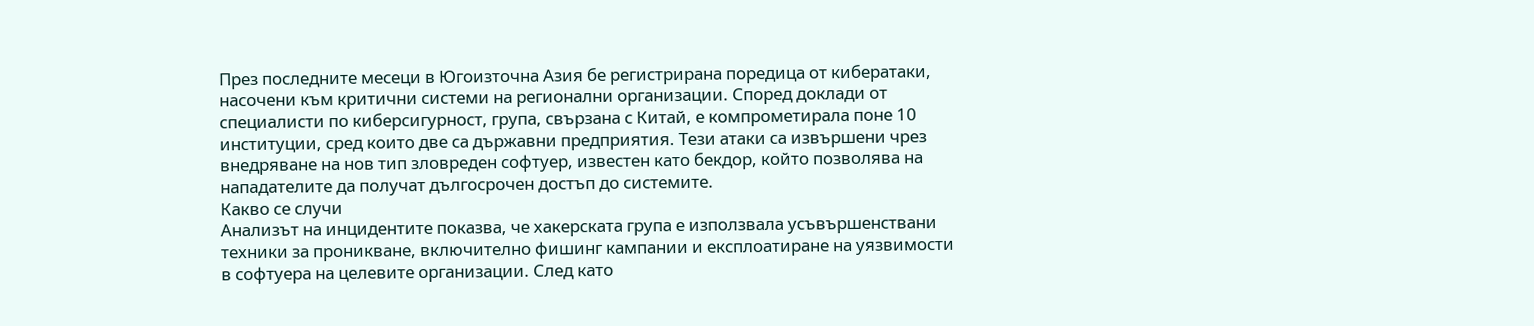През последните месеци в Югоизточна Азия бе регистрирана поредица от кибератаки, насочени към критични системи на регионални организации. Според доклади от специалисти по киберсигурност, група, свързана с Китай, е компрометирала поне 10 институции, сред които две са държавни предприятия. Тези атаки са извършени чрез внедряване на нов тип зловреден софтуер, известен като бекдор, който позволява на нападателите да получат дългосрочен достъп до системите.
Какво се случи
Анализът на инцидентите показва, че хакерската група е използвала усъвършенствани техники за проникване, включително фишинг кампании и експлоатиране на уязвимости в софтуера на целевите организации. След като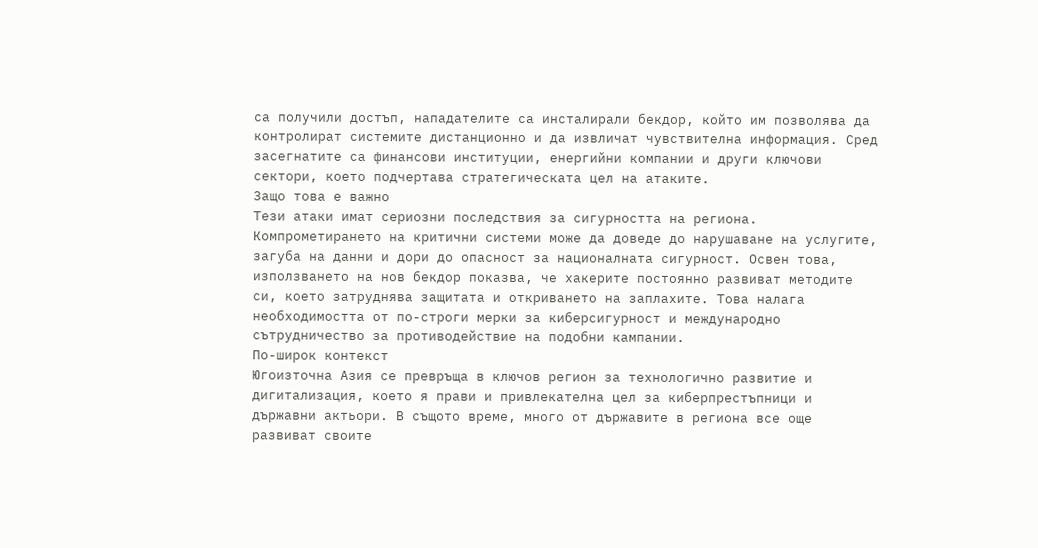са получили достъп, нападателите са инсталирали бекдор, който им позволява да контролират системите дистанционно и да извличат чувствителна информация. Сред засегнатите са финансови институции, енергийни компании и други ключови сектори, което подчертава стратегическата цел на атаките.
Защо това е важно
Тези атаки имат сериозни последствия за сигурността на региона. Компрометирането на критични системи може да доведе до нарушаване на услугите, загуба на данни и дори до опасност за националната сигурност. Освен това, използването на нов бекдор показва, че хакерите постоянно развиват методите си, което затруднява защитата и откриването на заплахите. Това налага необходимостта от по-строги мерки за киберсигурност и международно сътрудничество за противодействие на подобни кампании.
По-широк контекст
Югоизточна Азия се превръща в ключов регион за технологично развитие и дигитализация, което я прави и привлекателна цел за киберпрестъпници и държавни актьори. В същото време, много от държавите в региона все още развиват своите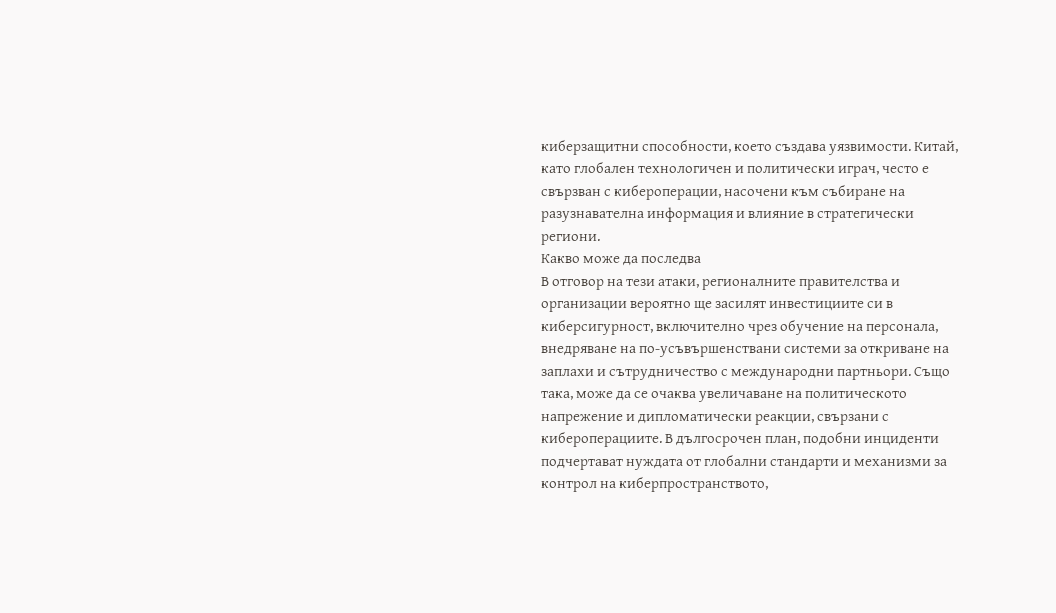киберзащитни способности, което създава уязвимости. Китай, като глобален технологичен и политически играч, често е свързван с кибероперации, насочени към събиране на разузнавателна информация и влияние в стратегически региони.
Какво може да последва
В отговор на тези атаки, регионалните правителства и организации вероятно ще засилят инвестициите си в киберсигурност, включително чрез обучение на персонала, внедряване на по-усъвършенствани системи за откриване на заплахи и сътрудничество с международни партньори. Също така, може да се очаква увеличаване на политическото напрежение и дипломатически реакции, свързани с кибероперациите. В дългосрочен план, подобни инциденти подчертават нуждата от глобални стандарти и механизми за контрол на киберпространството,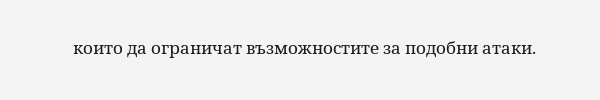които да ограничат възможностите за подобни атаки.